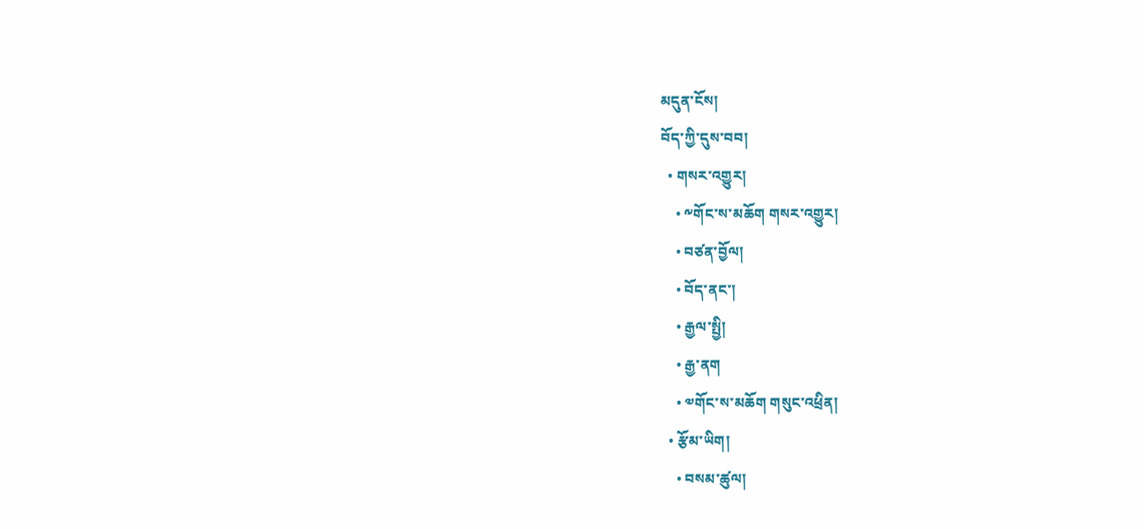མདུན་ངོས།
བོད་ཀྱི་དུས་བབ།
  • གསར་འགྱུར།
    • ༸གོང་ས་མཆོག གསར་འགྱུར།
    • བཙན་བྱོལ།
    • བོད་ནང་།
    • རྒྱལ་སྤྱི།
    • རྒྱ་ནག
    • ༧གོང་ས་མཆོག གསུང་འཕྲིན།
  • རྩོམ་ཡིག།
    • བསམ་ཚུལ།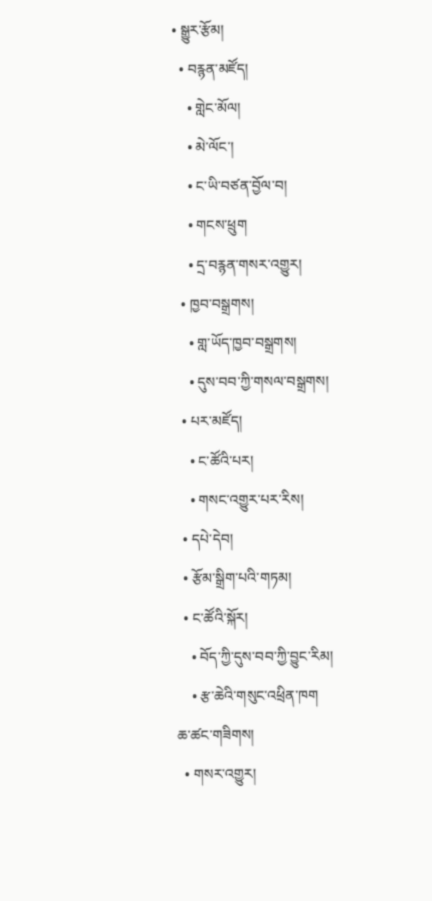• སྒྱུར་རྩོམ།
  • བརྙན་མཛོད།
    • གླེང་མོལ།
    • མེ་ལོང་།
    • ང་ཡི་བཙན་བྱོལ་བ།
    • གངས་ཕྲུག
    • དྲ་བརྙན་གསར་འགྱུར།
  • ཁྱབ་བསྒྲགས།
    • གླ་ཡོད་ཁྱབ་བསྒྲགས།
    • དུས་བབ་ཀྱི་གསལ་བསྒྲགས།
  • པར་མཛོད།
    • ང་ཚོའི་པར།
    • གསང་འགྱུར་པར་རིས།
  • དཔེ་དེབ།
  • རྩོམ་སྒྲིག་པའི་གཏམ།
  • ང་ཚོའི་སྐོར།
    • བོད་ཀྱི་དུས་བབ་ཀྱི་བྱུང་རིམ།
    • རྩ་ཆེའི་གསུང་འཕྲིན་ཁག
ཆ་ཚང་གཟིགས།
  • གསར་འགྱུར།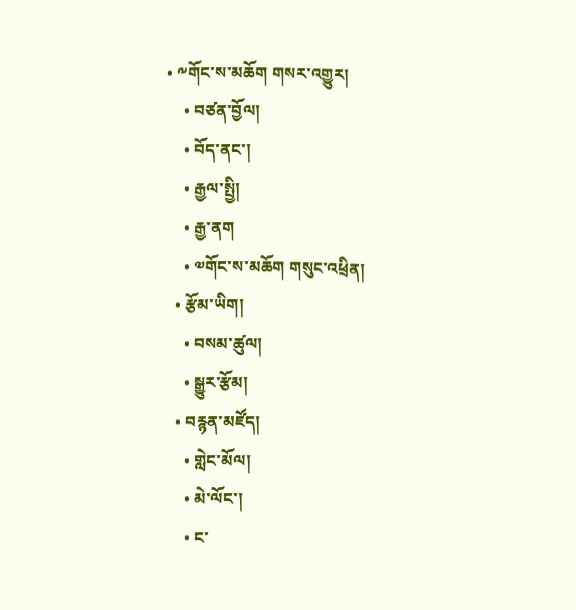• ༸གོང་ས་མཆོག གསར་འགྱུར།
    • བཙན་བྱོལ།
    • བོད་ནང་།
    • རྒྱལ་སྤྱི།
    • རྒྱ་ནག
    • ༧གོང་ས་མཆོག གསུང་འཕྲིན།
  • རྩོམ་ཡིག།
    • བསམ་ཚུལ།
    • སྒྱུར་རྩོམ།
  • བརྙན་མཛོད།
    • གླེང་མོལ།
    • མེ་ལོང་།
    • ང་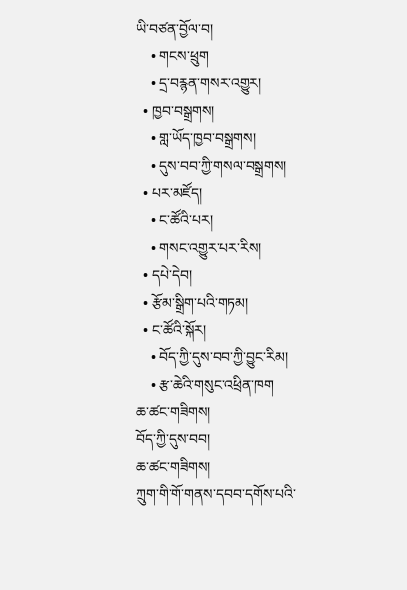ཡི་བཙན་བྱོལ་བ།
    • གངས་ཕྲུག
    • དྲ་བརྙན་གསར་འགྱུར།
  • ཁྱབ་བསྒྲགས།
    • གླ་ཡོད་ཁྱབ་བསྒྲགས།
    • དུས་བབ་ཀྱི་གསལ་བསྒྲགས།
  • པར་མཛོད།
    • ང་ཚོའི་པར།
    • གསང་འགྱུར་པར་རིས།
  • དཔེ་དེབ།
  • རྩོམ་སྒྲིག་པའི་གཏམ།
  • ང་ཚོའི་སྐོར།
    • བོད་ཀྱི་དུས་བབ་ཀྱི་བྱུང་རིམ།
    • རྩ་ཆེའི་གསུང་འཕྲིན་ཁག
ཆ་ཚང་གཟིགས།
བོད་ཀྱི་དུས་བབ།
ཆ་ཚང་གཟིགས།
ཀྲུག་གི་གོ་གནས་དབབ་དགོས་པའི་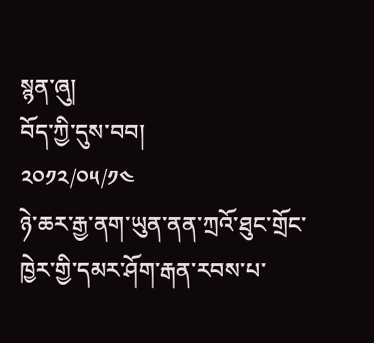སྙན་ཞུ།
བོད་ཀྱི་དུས་བབ།
༢༠༡༢/༠༥/༡༤
ཉེ་ཆར་རྒྱ་ནག་ཡུན་ནན་ཀྲའོ་ཐུང་གྲོང་ཁྱེར་གྱི་དམར་ཤོག་རྒན་རབས་པ་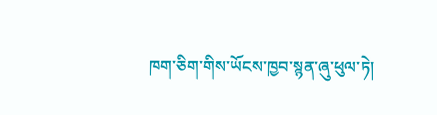ཁག་ཅིག་གིས་ཡོངས་ཁྱབ་སྙན་ཞུ་ཕུལ་ཏེ།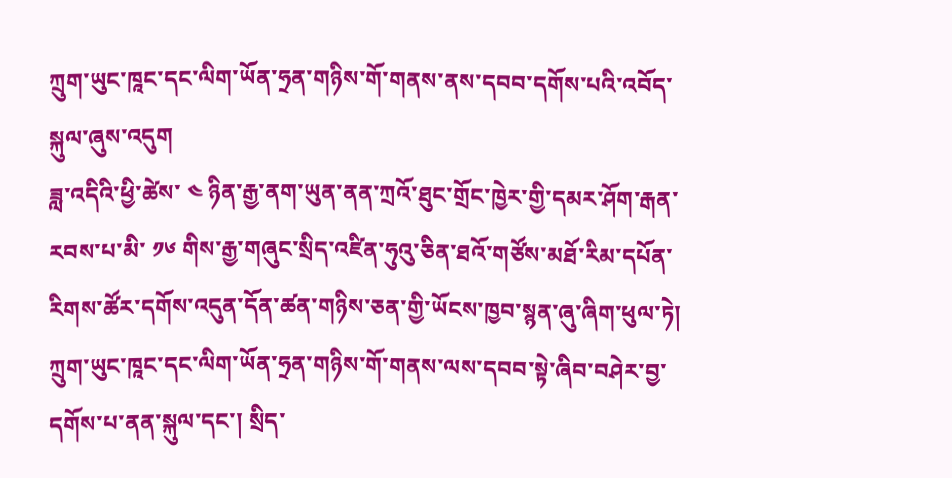ཀྲུག་ཡུང་ཁཱང་དང་ལིག་ཡོན་ཧྲན་གཉིས་གོ་གནས་ནས་དབབ་དགོས་པའི་འབོད་སྐུལ་ཞུས་འདུག
ཟླ་འདིའི་ཕྱི་ཚེས་ ༤ ཉིན་རྒྱ་ནག་ཡུན་ནན་ཀྲའོ་ཐུང་གྲོང་ཁྱེར་གྱི་དམར་ཤོག་རྒན་རབས་པ་མི་ ༡༦ གིས་རྒྱ་གཞུང་སྲིད་འཛིན་ཧུའུ་ཅིན་ཐའོ་གཙོས་མཐོ་རིམ་དཔོན་རིགས་ཚོར་དགོས་འདུན་དོན་ཚན་གཉིས་ཅན་གྱི་ཡོངས་ཁྱབ་སྙན་ཞུ་ཞིག་ཕུལ་ཏེ། ཀྲུག་ཡུང་ཁཱང་དང་ལིག་ཡོན་ཧྲན་གཉིས་གོ་གནས་ལས་དབབ་སྟེ་ཞིབ་བཤེར་བྱ་དགོས་པ་ནན་སྐུལ་དང་། སྲིད་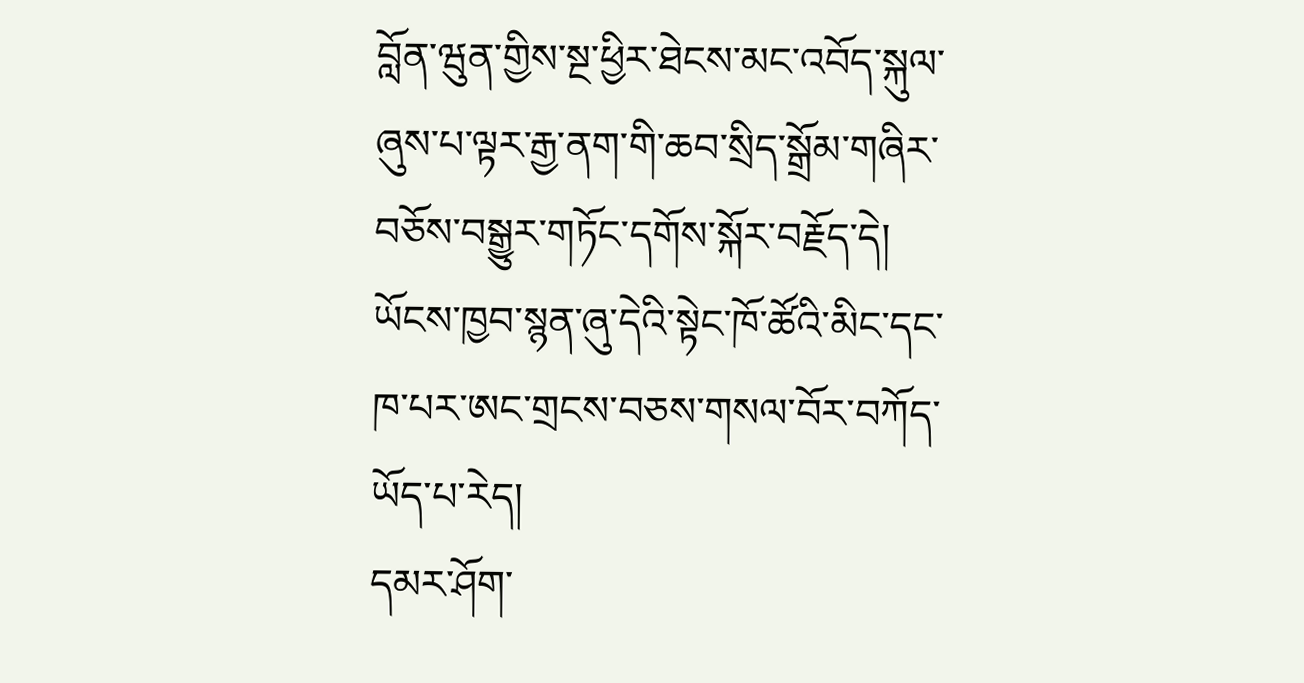བློན་ཝུན་གྱིས་སྔ་ཕྱིར་ཐེངས་མང་འབོད་སྐུལ་ཞུས་པ་ལྟར་རྒྱ་ནག་གི་ཆབ་སྲིད་སྒྲོམ་གཞིར་བཅོས་བསྒྱུར་གཏོང་དགོས་སྐོར་བརྗོད་དེ། ཡོངས་ཁྱབ་སྙན་ཞུ་དེའི་སྟེང་ཁོ་ཚོའི་མིང་དང་ཁ་པར་ཨང་གྲངས་བཅས་གསལ་བོར་བཀོད་ཡོད་པ་རེད།
དམར་ཤོག་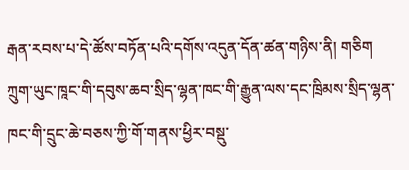རྒན་རབས་པ་དེ་ཚོས་བཏོན་པའི་དགོས་འདུན་དོན་ཚན་གཉིས་ནི། གཅིག ཀྲུག་ཡུང་ཁཱང་གི་དབུས་ཆབ་སྲིད་ལྷན་ཁང་གི་རྒྱུན་ལས་དང་ཁྲིམས་སྲིད་ལྷན་ཁང་གི་དྲུང་ཆེ་བཅས་ཀྱི་གོ་གནས་ཕྱིར་བསྡུ་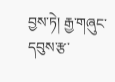བྱས་ཏེ། རྒྱ་གཞུང་དབུས་རྩ་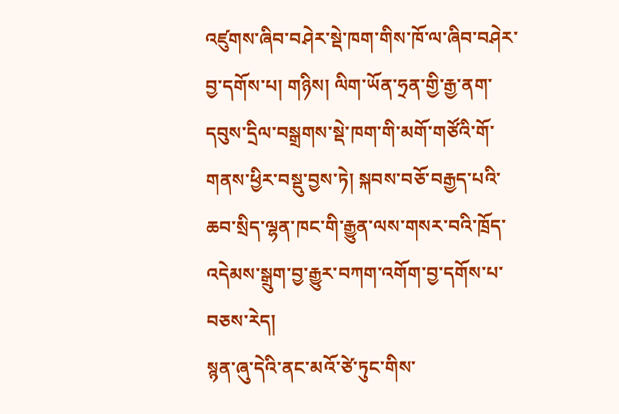འཛུགས་ཞིབ་བཤེར་སྡེ་ཁག་གིས་ཁོ་ལ་ཞིབ་བཤེར་བྱ་དགོས་པ། གཉིས། ལིག་ཡོན་ཧྲན་གྱི་རྒྱ་ནག་དབུས་དྲིལ་བསྒྲགས་སྡེ་ཁག་གི་མགོ་གཙོའི་གོ་གནས་ཕྱིར་བསྡུ་བྱས་ཏེ། སྐབས་བཅོ་བརྒྱད་པའི་ཆབ་སྲིད་ལྷན་ཁང་གི་རྒྱུན་ལས་གསར་བའི་ཁྲོད་འདེམས་སྒྲུག་བྱ་རྒྱུར་བཀག་འགོག་བྱ་དགོས་པ་བཅས་རེད།
སྙན་ཞུ་དེའི་ནང་མའོ་ཙེ་ཏུང་གིས་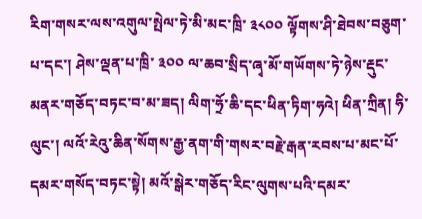རིག་གསར་ལས་འགུལ་སྤེལ་ཏེ་མི་མང་ཁྲི་ ༣༨༠༠ ལྟོགས་ཤི་ཐེབས་བཅུག་པ་དང་། ཤེས་ལྡན་པ་ཁྲི་ ༣༠༠ ལ་ཆབ་སྲིད་ཞྭ་མོ་གཡོགས་ཏེ་ཉེས་རྡུང་མནར་གཅོད་བཏང་བ་མ་ཟད། ལིག་ཧྲོ་ཆི་དང་ཕིན་ཏིག་ཧའེ། ཕིན་ཀྲིན། ཧི་ལུང་། ལའོ་རེའུ་ཆིན་སོགས་རྒྱ་ནག་གི་གསར་བརྗེ་རྒན་རབས་པ་མང་པོ་དམར་གསོད་བཏང་སྟེ། མའོ་སྒེར་གཅོད་རིང་ལུགས་པའི་དམར་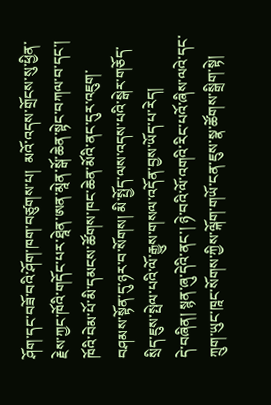ཤོག་དང་བཟོ་བའི་ཤོག་ཁག་བཙུགས་པ།  མའོ་འདས་གྲོངས་སུ་ཕྱིན་རྗེས་ཀྱང་ཁོའི་གདོང་པར་ཐཱེན་ཨན་མཱེན་སྒོ་ཆེན་སྟེང་བཀལ་བ་དང་། ཁོའི་བེམ་པོ་མི་དམངས་ཚོགས་ཁང་ཆེན་མོའི་ནང་དུར་འཇུག་བཤམས་སྟོན་དུ་ཉར་བ་སོགས། མི་སྤྱོད་ལས་འདས་པའི་སྒེར་གཅོད་སྲིད་ཇུས་སྤེལ་པའི་ལོ་རྒྱུས་གསལ་འདོན་བྱས་ཡོད་པ་རེད།
དེ་བཞིན། སྙན་ཞུ་དེའི་ནང་། ཉེ་བའི་ལོ་འགའི་རིང་པའོ་ཞིས་ལའེ་དང་ཀྲུག་ཡུང་ཁཱང་སོགས་ཀྱིས་ལྐོག་གཡོ་ངན་ཇུས་སྣ་ཚོགས་སྒྲིག་སྟེ།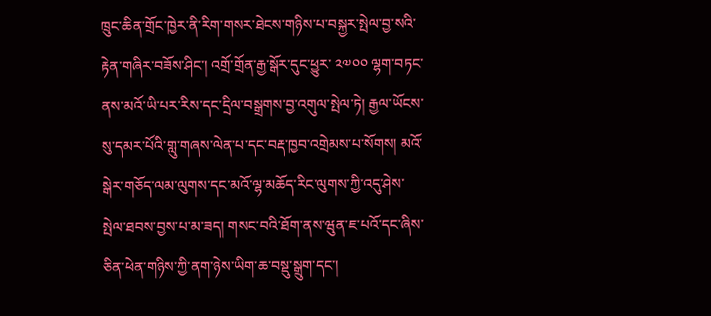ཁྲུང་ཆིན་གྲོང་ཁྱེར་ནི་རིག་གསར་ཐེངས་གཉིས་པ་བསྐྱར་སྤེལ་བྱ་སའི་རྟེན་གཞིར་བཟོས་ཤིང་། འགྲོ་གྲོན་རྒྱ་སྒོར་དུང་ཕྱུར་ ༢༧༠༠ ལྷག་བཏང་ནས་མའོ་ཡི་པར་རིས་དང་དྲིལ་བསྒྲགས་བྱ་འགུལ་སྤེལ་ཏེ། རྒྱལ་ཡོངས་སུ་དམར་པོའི་གླུ་གཞས་ལེན་པ་དང་བརྡ་ཁྱབ་འགྲེམས་པ་སོགས། མའོ་སྒེར་གཅོད་ལམ་ལུགས་དང་མའོ་ལྷ་མཆོད་རིང་ལུགས་ཀྱི་འདུ་ཤེས་སྤེལ་ཐབས་བྱས་པ་མ་ཟད། གསང་བའི་ཐོག་ནས་ཝུན་ཇ་པའོ་དང་ཞིས་ཅིན་ཕེན་གཉིས་ཀྱི་ནག་ཉེས་ཡིག་ཆ་བསྡུ་སྒྲུག་དང་།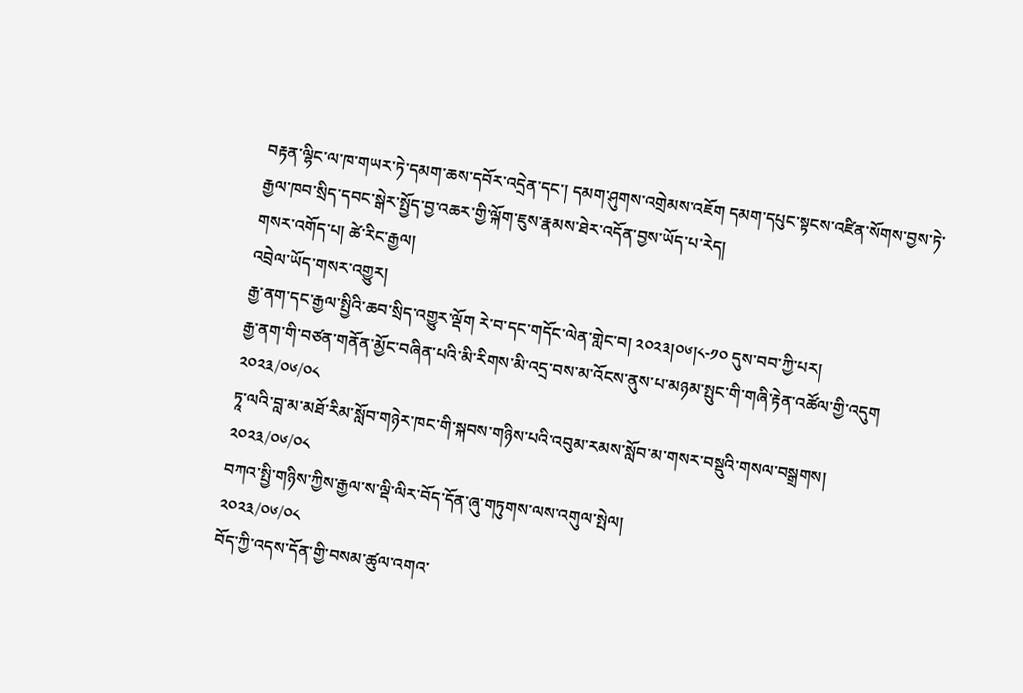བརྟན་ལྷིང་ལ་ཁ་གཡར་ཏེ་དམག་ཆས་དབོར་འདྲེན་དང་། དམག་ཤུགས་འགྲེམས་འཇོག དམག་དཔུང་སྟངས་འཛིན་སོགས་བྱས་ཏེ་རྒྱལ་ཁབ་སྲིད་དབང་སྒེར་སྤྱོད་བྱ་འཆར་གྱི་ལྐོག་ཇུས་རྣམས་ཐེར་འདོན་བྱས་ཡོད་པ་རེད།
གསར་འགོད་པ། ཚེ་རིང་རྒྱལ།
འབྲེལ་ཡོད་གསར་འགྱུར།
རྒྱ་ནག་དང་རྒྱལ་སྤྱིའི་ཆབ་སྲིད་འགྱུར་ལྡོག རེ་བ་དང་གདོང་ལེན་གླེང་བ། ༢༠༢༣།༠༦།༨-༡༠ དུས་བབ་ཀྱི་པར།
རྒྱ་ནག་གི་བཙན་གནོན་མྱོང་བཞིན་པའི་མི་རིགས་མི་འདྲ་བས་མ་འོངས་ནུས་པ་མཉམ་སྤུང་གི་གཞི་རྟེན་འཚོལ་གྱི་འདུག
༢༠༢༣/༠༦/༠༨
ཏཱ་ལའི་བླ་མ་མཐོ་རིམ་སློབ་གཉེར་ཁང་གི་སྐབས་གཉིས་པའི་འབུམ་རམས་སློབ་མ་གསར་བསྡུའི་གསལ་བསྒྲགས།
༢༠༢༣/༠༦/༠༨
བཀའ་སྤྱི་གཉིས་ཀྱིས་རྒྱལ་ས་ལྡི་ལིར་བོད་དོན་ཞུ་གཏུགས་ལས་འགུལ་སྤེལ།
༢༠༢༣/༠༦/༠༨
བོད་ཀྱི་འདས་དོན་གྱི་བསམ་ཚུལ་འགའ་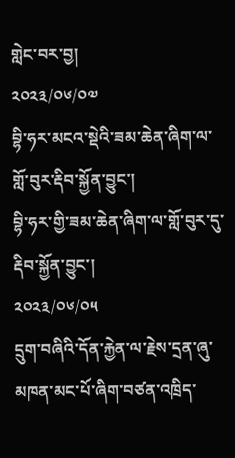གླེང་བར་བྱ།
༢༠༢༣/༠༦/༠༧
བྷི་ཧར་མངའ་སྡེའི་ཟམ་ཆེན་ཞིག་ལ་གློ་བུར་རྡིབ་སྐྱོན་བྱུང་།
བྷི་ཧར་གྱི་ཟམ་ཆེན་ཞིག་ལ་གློ་བུར་དུ་རྡིབ་སྐྱོན་བྱུང་།
༢༠༢༣/༠༦/༠༥
དྲུག་བཞིའི་དོན་རྐྱེན་ལ་རྗེས་དྲན་ཞུ་མཁན་མང་པོ་ཞིག་བཙན་འཁྲིད་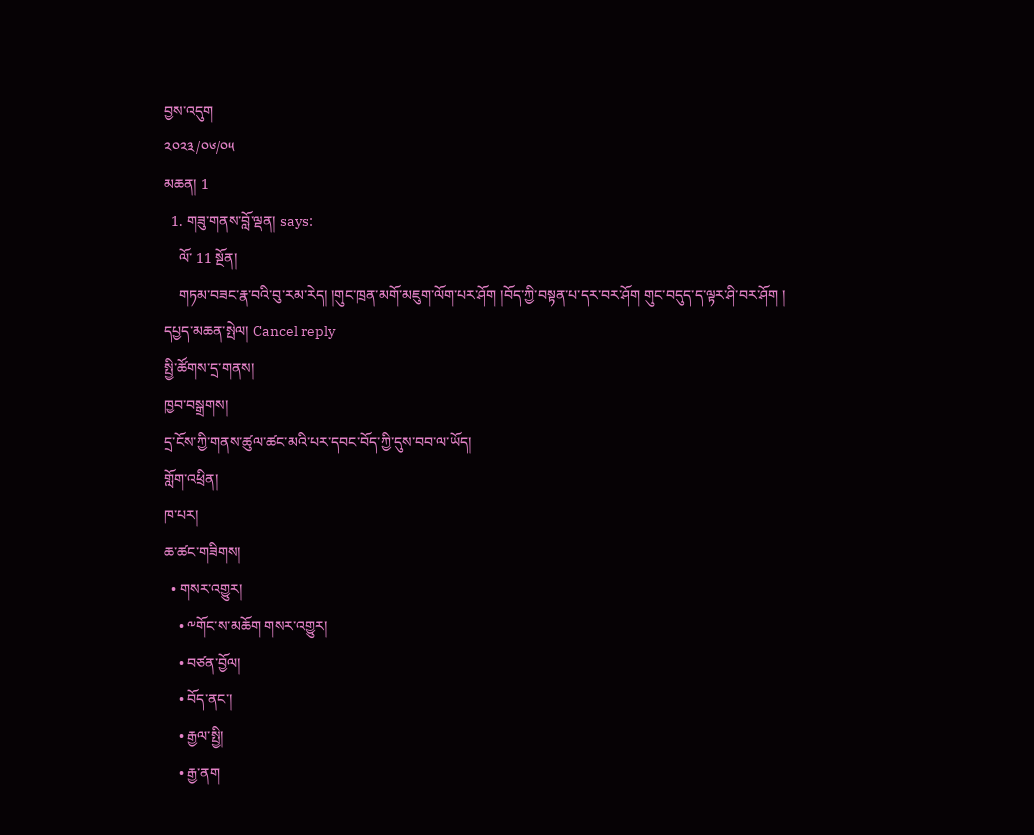བྱས་འདུག
༢༠༢༣/༠༦/༠༥
མཆན། 1
  1. གཟུ་གནས་བློ་ལྡན། says:
    ལོ་ 11 སྔོན།
    གཏམ་བཟང་རྣ་བའི་བུ་རམ་རེད། །གུང་ཁྲན་མགོ་མཇུག་ལོག་པར་ཤོག །བོད་ཀྱི་བསྟན་པ་དར་བར་ཤོག གུང་བདུད་ད་ལྟར་ཤི་བར་ཤོག །
དཔྱད་མཆན་སྤེལ། Cancel reply
སྤྱི་ཚོགས་དྲ་གནས།
ཁྱབ་བསྒྲགས།
དྲ་ངོས་ཀྱི་གནས་ཚུལ་ཚང་མའི་པར་དབང་བོད་ཀྱི་དུས་བབ་ལ་ཡོད།
གློག་འཕྲིན།
ཁ་པར།
ཆ་ཚང་གཟིགས།
  • གསར་འགྱུར།
    • ༸གོང་ས་མཆོག གསར་འགྱུར།
    • བཙན་བྱོལ།
    • བོད་ནང་།
    • རྒྱལ་སྤྱི།
    • རྒྱ་ནག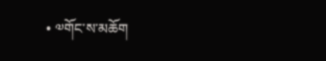• ༧གོང་ས་མཆོག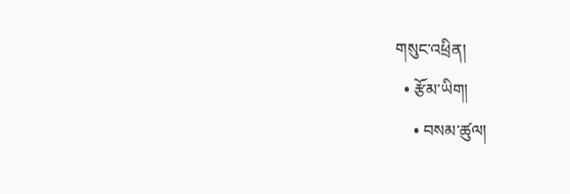གསུང་འཕྲིན།
  • རྩོམ་ཡིག།
    • བསམ་ཚུལ།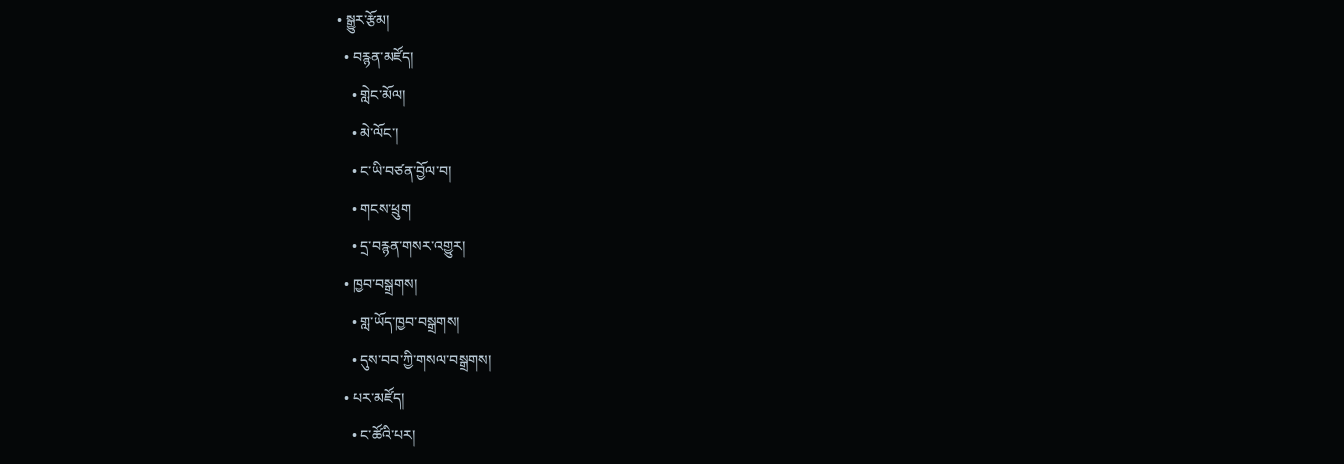• སྒྱུར་རྩོམ།
  • བརྙན་མཛོད།
    • གླེང་མོལ།
    • མེ་ལོང་།
    • ང་ཡི་བཙན་བྱོལ་བ།
    • གངས་ཕྲུག
    • དྲ་བརྙན་གསར་འགྱུར།
  • ཁྱབ་བསྒྲགས།
    • གླ་ཡོད་ཁྱབ་བསྒྲགས།
    • དུས་བབ་ཀྱི་གསལ་བསྒྲགས།
  • པར་མཛོད།
    • ང་ཚོའི་པར།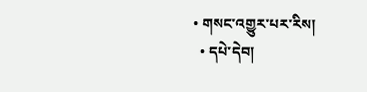• གསང་འགྱུར་པར་རིས།
  • དཔེ་དེབ།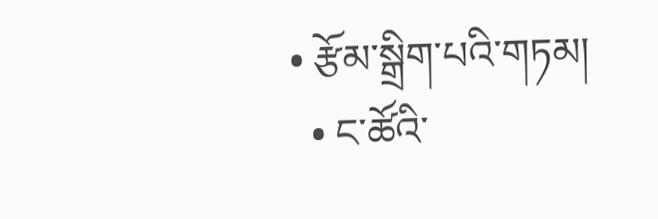• རྩོམ་སྒྲིག་པའི་གཏམ།
  • ང་ཚོའི་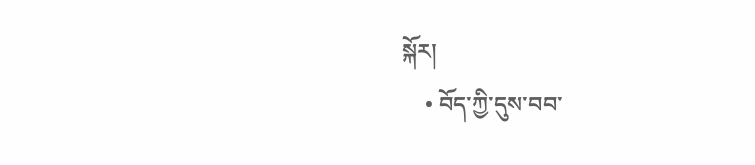སྐོར།
    • བོད་ཀྱི་དུས་བབ་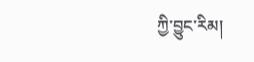ཀྱི་བྱུང་རིམ།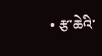• རྩ་ཆེའི་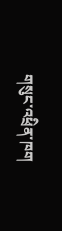གསུང་འཕྲིན་ཁག